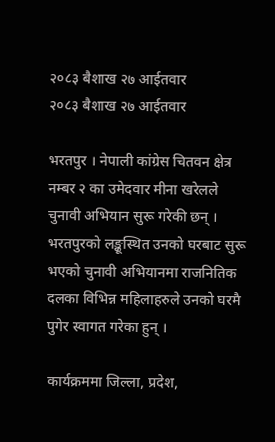२०८३ बैशाख २७ आईतवार
२०८३ बैशाख २७ आईतवार

भरतपुर । नेपाली कांग्रेस चितवन क्षेत्र नम्बर २ का उमेदवार मीना खरेलले चुनावी अभियान सुरू गरेकी छन् । भरतपुरको लङ्कूस्थित उनको घरबाट सुरू भएको चुनावी अभियानमा राजनितिक दलका विभिन्न महिलाहरुले उनको घरमै पुगेर स्वागत गरेका हुन् ।

कार्यक्रममा जिल्ला, प्रदेश,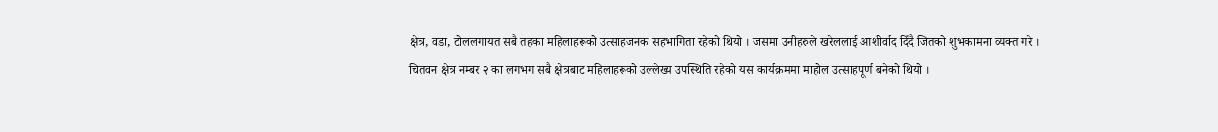क्षेत्र, वडा, टोललगायत सबै तहका महिलाहरूको उत्साहजनक सहभागिता रहेको थियो । जसमा उनीहरुले खरेललाई आशीर्वाद दिँदै जितको शुभकामना व्यक्त गरे । चितवन क्षेत्र नम्बर २ का लगभग सबै क्षेत्रबाट महिलाहरूको उल्लेख्य उपस्थिति रहेको यस कार्यक्रममा माहोल उत्साहपूर्ण बनेको थियो ।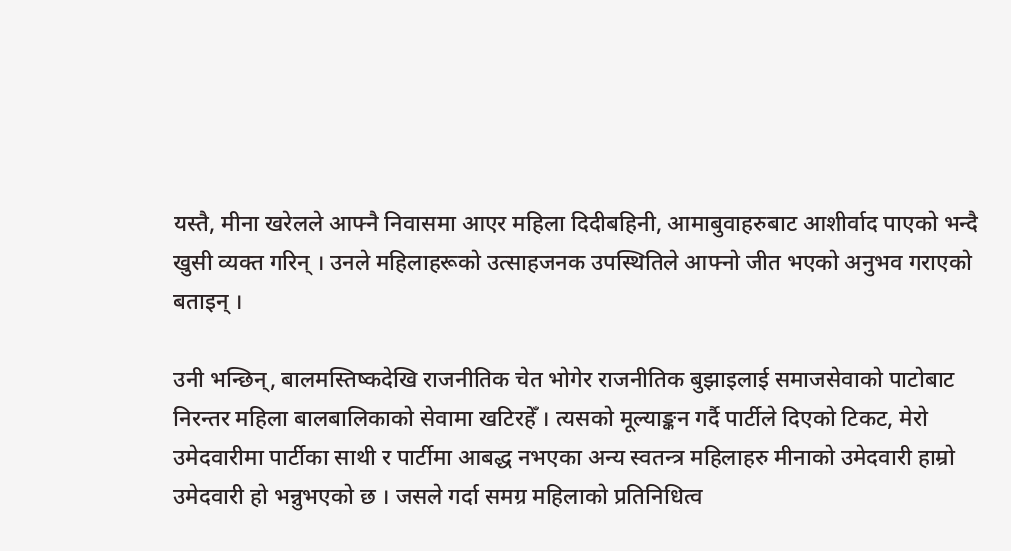यस्तै, मीना खरेलले आफ्नै निवासमा आएर महिला दिदीबहिनी, आमाबुवाहरुबाट आशीर्वाद पाएको भन्दै खुसी व्यक्त गरिन् । उनले महिलाहरूको उत्साहजनक उपस्थितिले आफ्नो जीत भएको अनुभव गराएको बताइन् ।

उनी भन्छिन्, बालमस्तिष्कदेखि राजनीतिक चेत भोगेर राजनीतिक बुझाइलाई समाजसेवाको पाटोबाट निरन्तर महिला बालबालिकाको सेवामा खटिरहेँ । त्यसको मूल्याङ्कन गर्दै पार्टीले दिएको टिकट, मेरो उमेदवारीमा पार्टीका साथी र पार्टीमा आबद्ध नभएका अन्य स्वतन्त्र महिलाहरु मीनाको उमेदवारी हाम्रो उमेदवारी हो भन्नुभएको छ । जसले गर्दा समग्र महिलाको प्रतिनिधित्व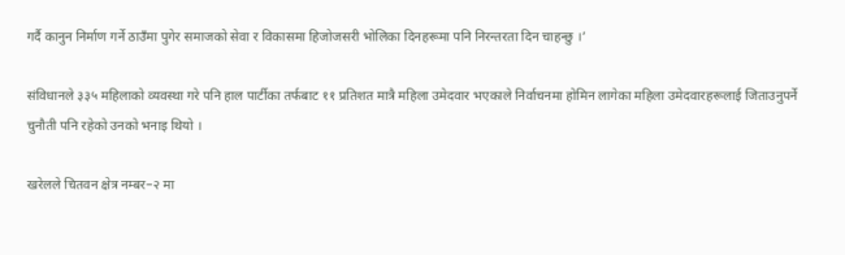गर्दै कानुन निर्माण गर्ने ठाउँमा पुगेर समाजको सेवा र विकासमा हिजोजसरी भोलिका दिनहरूमा पनि निरन्तरता दिन चाहन्छु ।’

संविधानले ३३५ महिलाको व्यवस्था गरे पनि हाल पार्टीका तर्फबाट ११ प्रतिशत मात्रै महिला उमेदवार भएकाले निर्वाचनमा होमिन लागेका महिला उमेदवारहरूलाई जिताउनुपर्ने चुनौती पनि रहेको उनको भनाइ थियो ।

खरेलले चितवन क्षेत्र नम्बर–२ मा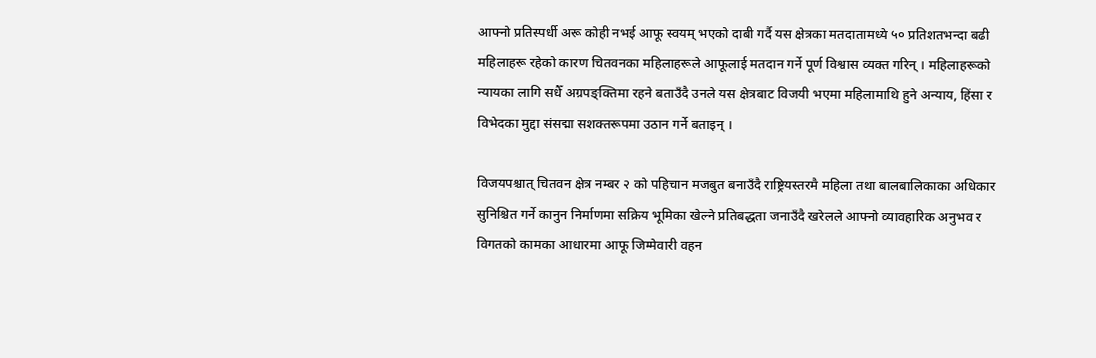आफ्नो प्रतिस्पर्धी अरू कोही नभई आफू स्वयम् भएको दाबी गर्दै यस क्षेत्रका मतदातामध्ये ५० प्रतिशतभन्दा बढी महिलाहरू रहेको कारण चितवनका महिलाहरूले आफूलाई मतदान गर्ने पूर्ण विश्वास व्यक्त गरिन् । महिलाहरूको न्यायका लागि सधैँ अग्रपङ्क्तिमा रहने बताउँदै उनले यस क्षेत्रबाट विजयी भएमा महिलामाथि हुने अन्याय, हिंसा र विभेदका मुद्दा संसद्मा सशक्तरूपमा उठान गर्ने बताइन् ।

विजयपश्चात् चितवन क्षेत्र नम्बर २ को पहिचान मजबुत बनाउँदै राष्ट्रियस्तरमै महिला तथा बालबालिकाका अधिकार सुनिश्चित गर्ने कानुन निर्माणमा सक्रिय भूमिका खेल्ने प्रतिबद्धता जनाउँदै खरेलले आफ्नो व्यावहारिक अनुभव र विगतको कामका आधारमा आफू जिम्मेवारी वहन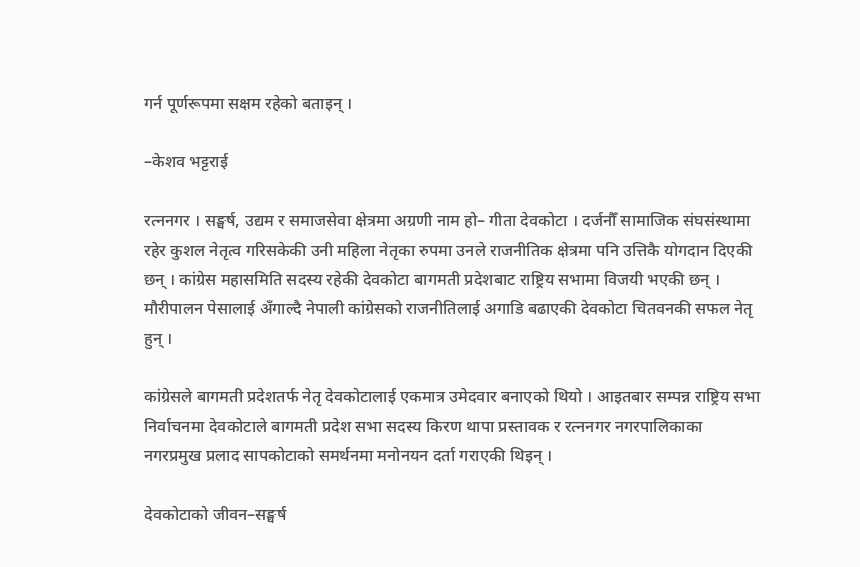गर्न पूर्णरूपमा सक्षम रहेको बताइन् ।

–केशव भट्टराई

रत्ननगर । सङ्घर्ष, उद्यम र समाजसेवा क्षेत्रमा अग्रणी नाम हो– गीता देवकोटा । दर्जनौँ सामाजिक संघसंस्थामा रहेर कुशल नेतृत्व गरिसकेकी उनी महिला नेतृका रुपमा उनले राजनीतिक क्षेत्रमा पनि उत्तिकै योगदान दिएकी छन् । कांग्रेस महासमिति सदस्य रहेकी देवकोटा बागमती प्रदेशबाट राष्ट्रिय सभामा विजयी भएकी छन् । मौरीपालन पेसालाई अँगाल्दै नेपाली कांग्रेसको राजनीतिलाई अगाडि बढाएकी देवकोटा चितवनकी सफल नेतृ हुन् ।

कांग्रेसले बागमती प्रदेशतर्फ नेतृ देवकोटालाई एकमात्र उमेदवार बनाएको थियो । आइतबार सम्पन्न राष्ट्रिय सभा निर्वाचनमा देवकोटाले बागमती प्रदेश सभा सदस्य किरण थापा प्रस्तावक र रत्ननगर नगरपालिकाका नगरप्रमुख प्रलाद सापकोटाको समर्थनमा मनोनयन दर्ता गराएकी थिइन् ।

देवकोटाको जीवन–सङ्घर्ष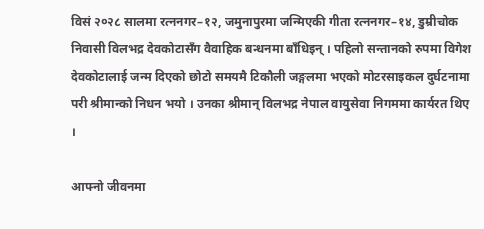विसं २०२८ सालमा रत्ननगर–१२, जमुनापुरमा जन्मिएकी गीता रत्ननगर–१४, डुम्रीचोक निवासी विलभद्र देवकोटासँग वैवाहिक बन्धनमा बाँधिइन् । पहिलो सन्तानको रुपमा विगेश देवकोटालाई जन्म दिएको छोटो समयमै टिकौली जङ्गलमा भएको मोटरसाइकल दुर्घटनामा परी श्रीमान्को निधन भयो । उनका श्रीमान् विलभद्र नेपाल वायुसेवा निगममा कार्यरत थिए ।

आफ्नो जीवनमा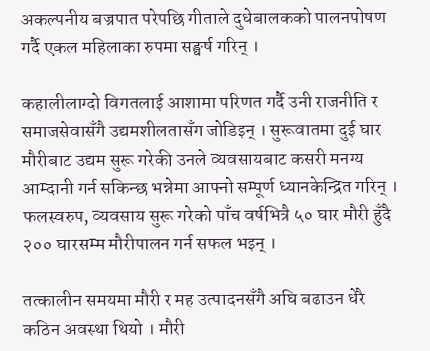अकल्पनीय बज्रपात परेपछि गीताले दुधेबालकको पालनपोषण गर्दै एकल महिलाका रुपमा सङ्घर्ष गरिन् ।

कहालीलाग्दो विगतलाई आशामा परिणत गर्दै उनी राजनीति र समाजसेवासँगै उद्यमशीलतासँग जोडिइन् । सुरूवातमा दुई घार मौरीबाट उद्यम सुरू गरेकी उनले व्यवसायबाट कसरी मनग्य आम्दानी गर्न सकिन्छ भन्नेमा आफ्नो सम्पूर्ण ध्यानकेन्द्रित गरिन् । फलस्वरुप, व्यवसाय सुरू गरेको पाँच वर्षभित्रै ५० घार मौरी हुँदै २०० घारसम्म मौरीपालन गर्न सफल भइन् ।

तत्कालीन समयमा मौरी र मह उत्पादनसँगै अघि बढाउन धेरै कठिन अवस्था थियो । मौरी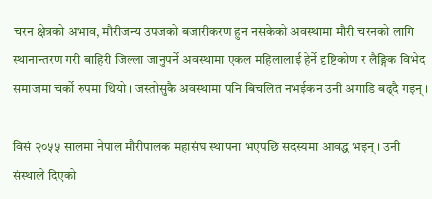चरन क्षेत्रको अभाव, मौरीजन्य उपजको बजारीकरण हुन नसकेको अवस्थामा मौरी चरनको लागि स्थानान्तरण गरी बाहिरी जिल्ला जानुपर्ने अवस्थामा एकल महिलालाई हेर्ने दृष्टिकोण र लैङ्गिक विभेद समाजमा चर्को रुपमा थियो । जस्तोसुकै अवस्थामा पनि बिचलित नभईकन उनी अगाडि बढ्दै गइन् ।

विसं २०५५ सालमा नेपाल मौरीपालक महासंघ स्थापना भएपछि सदस्यमा आवद्ध भइन् । उनी संस्थाले दिएको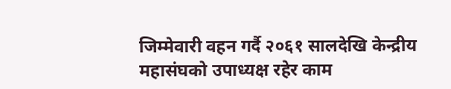जिम्मेवारी वहन गर्दै २०६१ सालदेखि केन्द्रीय महासंघको उपाध्यक्ष रहेर काम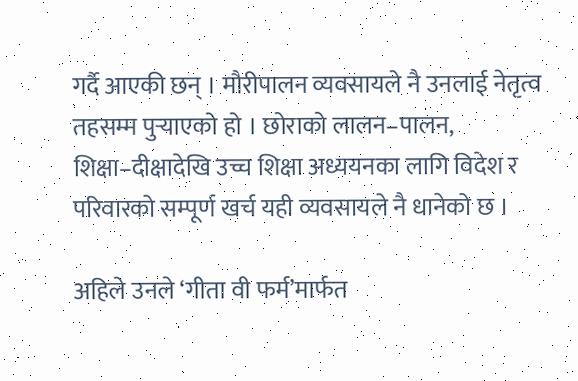गर्दै आएकी छन् । मौरीपालन व्यवसायले नै उनलाई नेतृत्व तहसम्म पुर्‍याएको हो । छोराको लालन–पालन, शिक्षा–दीक्षादेखि उच्च शिक्षा अध्ययनका लागि विदेश र परिवारको सम्पूर्ण खर्च यही व्यवसायले नै धानेको छ ।

अहिले उनले ‘गीता वी फर्म’मार्फत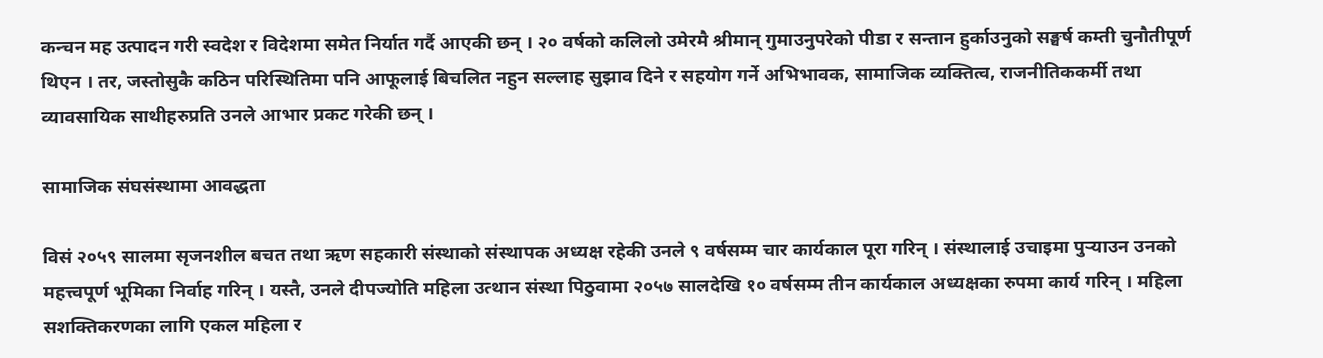कन्चन मह उत्पादन गरी स्वदेश र विदेशमा समेत निर्यात गर्दै आएकी छन् । २० वर्षको कलिलो उमेरमै श्रीमान् गुमाउनुपरेको पीडा र सन्तान हुर्काउनुको सङ्घर्ष कम्ती चुनौतीपूर्ण थिएन । तर, जस्तोसुकै कठिन परिस्थितिमा पनि आफूलाई बिचलित नहुन सल्लाह सुझाव दिने र सहयोग गर्ने अभिभावक, सामाजिक व्यक्तित्व, राजनीतिककर्मी तथा व्यावसायिक साथीहरुप्रति उनले आभार प्रकट गरेकी छन् ।

सामाजिक संघसंस्थामा आवद्धता

विसं २०५९ सालमा सृजनशील बचत तथा ऋण सहकारी संस्थाको संस्थापक अध्यक्ष रहेकी उनले ९ वर्षसम्म चार कार्यकाल पूरा गरिन् । संस्थालाई उचाइमा पुर्‍याउन उनको महत्त्वपूर्ण भूमिका निर्वाह गरिन् । यस्तै, उनले दीपज्योति महिला उत्थान संस्था पिठुवामा २०५७ सालदेखि १० वर्षसम्म तीन कार्यकाल अध्यक्षका रुपमा कार्य गरिन् । महिला सशक्तिकरणका लागि एकल महिला र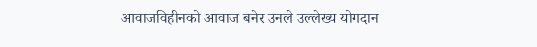आवाजविहीनको आवाज बनेर उनले उल्लेख्य योगदान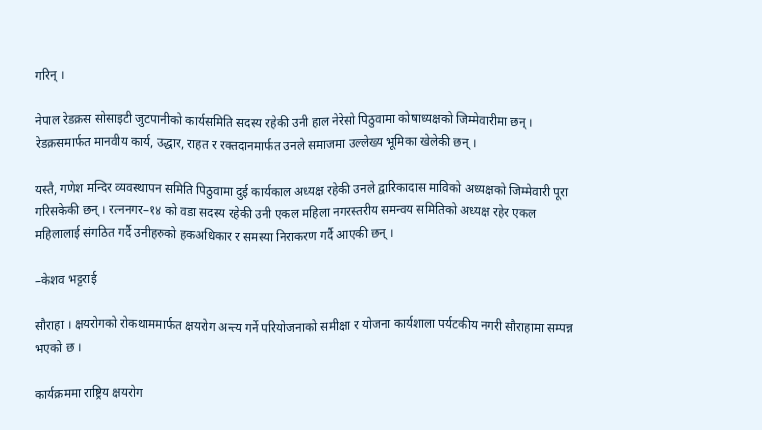गरिन् ।

नेपाल रेडक्रस सोसाइटी जुटपानीको कार्यसमिति सदस्य रहेकी उनी हाल नेरेसो पिठुवामा कोषाध्यक्षको जिम्मेवारीमा छन् । रेडक्रसमार्फत मानवीय कार्य, उद्धार, राहत र रक्तदानमार्फत उनले समाजमा उल्लेख्य भूमिका खेलेकी छन् ।

यस्तै, गणेश मन्दिर व्यवस्थापन समिति पिठुवामा दुई कार्यकाल अध्यक्ष रहेकी उनले द्वारिकादास माविको अध्यक्षको जिम्मेवारी पूरा गरिसकेकी छन् । रत्ननगर–१४ को वडा सदस्य रहेकी उनी एकल महिला नगरस्तरीय समन्वय समितिको अध्यक्ष रहेर एकल महिलालाई संगठित गर्दै उनीहरुको हकअधिकार र समस्या निराकरण गर्दै आएकी छन् ।

–केशव भट्टराई

सौराहा । क्षयरोगको रोकथाममार्फत क्षयरोग अन्त्य गर्ने परियोजनाको समीक्षा र योजना कार्यशाला पर्यटकीय नगरी सौराहामा सम्पन्न भएको छ ।

कार्यक्रममा राष्ट्रिय क्षयरोग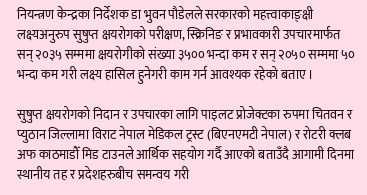नियन्त्रण केन्द्रका निर्देशक डा भुवन पौडेलले सरकारको महत्त्वाकाङ्क्षी लक्ष्यअनुरुप सुषुप्त क्षयरोगको परीक्षण, स्क्रिनिङ र प्रभावकारी उपचारमार्फत सन् २०३५ सम्ममा क्षयरोगीको संख्या ३५०० भन्दा कम र सन् २०५० सम्ममा ५० भन्दा कम गरी लक्ष्य हासिल हुनेगरी काम गर्न आवश्यक रहेको बताए ।

सुषुप्त क्षयरोगको निदान र उपचारका लागि पाइलट प्रोजेक्टका रुपमा चितवन र प्युठान जिल्लामा विराट नेपाल मेडिकल ट्रस्ट (बिएनएमटी नेपाल) र रोटरी क्लब अफ काठमाडौँ मिड टाउनले आर्थिक सहयोग गर्दै आएको बताउँदै आगामी दिनमा स्थानीय तह र प्रदेशहरुबीच समन्वय गरी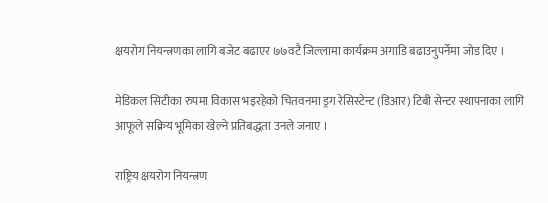क्षयरोग नियन्त्रणका लागि बजेट बढाएर ७७वटै जिल्लामा कार्यक्रम अगाडि बढाउनुपर्नेमा जोड दिए ।

मेडिकल सिटीका रुपमा विकास भइरहेको चितवनमा ड्रग रेसिस्टेन्ट (डिआर) टिबी सेन्टर स्थापनाका लागि आफूले सक्रिय भूमिका खेल्ने प्रतिबद्धता उनले जनाए ।

राष्ट्रिय क्षयरोग नियन्त्रण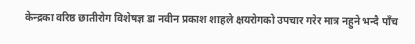केन्द्रका वरिष्ठ छातीरोग विशेषज्ञ डा नवीन प्रकाश शाहले क्षयरोगको उपचार गरेर मात्र नहुने भन्दै पाँच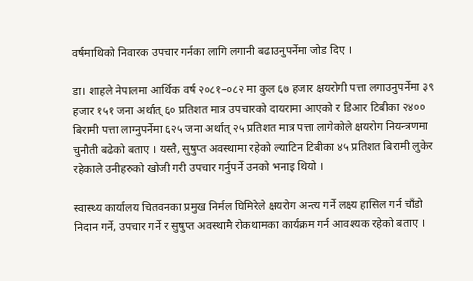वर्षमाथिको निवारक उपचार गर्नका लागि लगानी बढाउनुपर्नेमा जोड दिए ।

डा। शाहले नेपालमा आर्थिक वर्ष २०८१–०८२ मा कुल ६७ हजार क्षयरोगी पत्ता लगाउनुपर्नेमा ३९ हजार १५१ जना अर्थात् ६० प्रतिशत मात्र उपचारको दायरामा आएको र डिआर टिबीका २४०० बिरामी पत्ता लाग्नुपर्नेमा ६२५ जना अर्थात् २५ प्रतिशत मात्र पत्ता लागेकोले क्षयरोग नियन्त्रणमा चुनौती बढेको बताए । यस्तै, सुषुप्त अवस्थामा रहेको ल्याटिन टिबीका ४५ प्रतिशत बिरामी लुकेर रहेकाले उनीहरुको खोजी गरी उपचार गर्नुपर्ने उनको भनाइ थियो ।

स्वास्थ्य कार्यालय चितवनका प्रमुख निर्मल घिमिरेले क्षयरोग अन्त्य गर्ने लक्ष्य हासिल गर्न चाँडो निदान गर्ने, उपचार गर्ने र सुषुप्त अवस्थामै रोकथामका कार्यक्रम गर्न आवश्यक रहेको बताए ।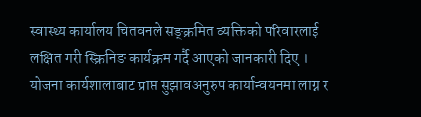स्वास्थ्य कार्यालय चितवनले सङ्क्रमित व्यक्तिको परिवारलाई लक्षित गरी स्क्रिनिङ कार्यक्रम गर्दै आएको जानकारी दिए । योजना कार्यशालाबाट प्राप्त सुझावअनुरुप कार्यान्वयनमा लाग्न र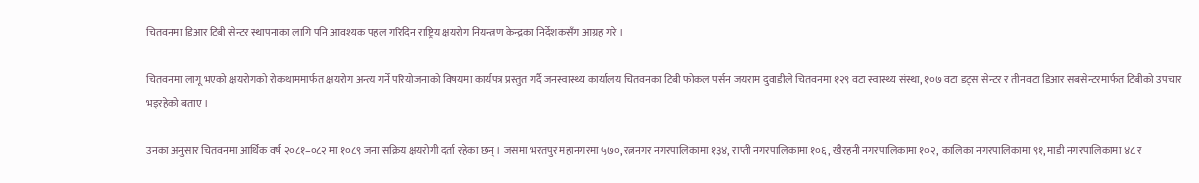चितवनमा डिआर टिबी सेन्टर स्थापनाका लागि पनि आवश्यक पहल गरिदिन राष्ट्रिय क्षयरोग नियन्त्रण केन्द्रका निर्देशकसँग आग्रह गरे ।

चितवनमा लागू भएको क्षयरोगको रोकथाममार्फत क्षयरोग अन्त्य गर्ने परियोजनाको विषयमा कार्यपत्र प्रस्तुत गर्दै जनस्वास्थ्य कार्यालय चितवनका टिबी फोकल पर्सन जयराम दुवाडीले चितवनमा १२९ वटा स्वास्थ्य संस्था, १०७ वटा डट्स सेन्टर र तीनवटा डिआर सबसेन्टरमार्फत टिबीको उपचार भइरहेको बताए ।

उनका अनुसार चितवनमा आर्थिक वर्ष २०८१–०८२ मा १०८९ जना सक्रिय क्षयरोगी दर्ता रहेका छन् । जसमा भरतपुर महानगरमा ५७०, रत्ननगर नगरपालिकामा १३४, राप्ती नगरपालिकामा १०६, खैरहनी नगरपालिकामा १०२, कालिका नगरपालिकामा ९१, माडी नगरपालिकामा ४८ र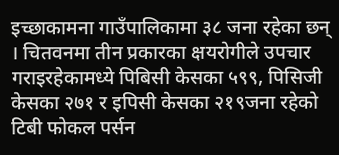इच्छाकामना गाउँपालिकामा ३८ जना रहेका छन् । चितवनमा तीन प्रकारका क्षयरोगीले उपचार गराइरहेकामध्ये पिबिसी केसका ५९९, पिसिजी केसका २७१ र इपिसी केसका २१९जना रहेको टिबी फोकल पर्सन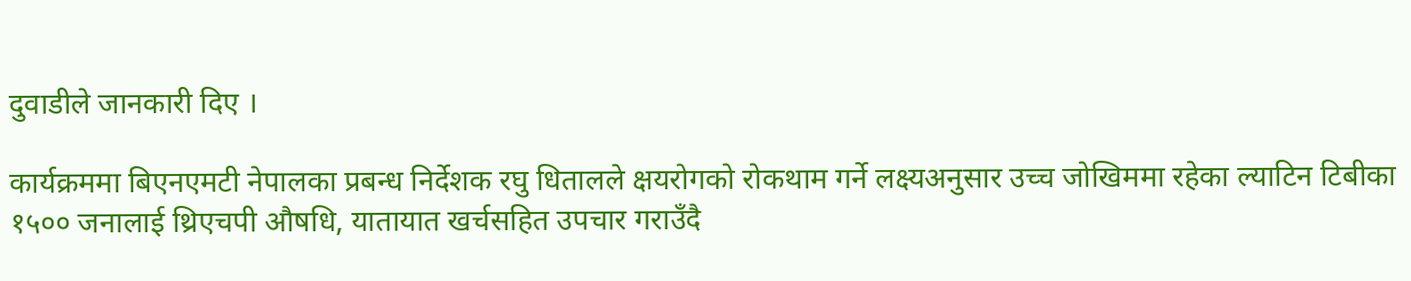दुवाडीले जानकारी दिए ।

कार्यक्रममा बिएनएमटी नेपालका प्रबन्ध निर्देशक रघु धितालले क्षयरोगको रोकथाम गर्ने लक्ष्यअनुसार उच्च जोखिममा रहेका ल्याटिन टिबीका १५०० जनालाई थ्रिएचपी औषधि, यातायात खर्चसहित उपचार गराउँदै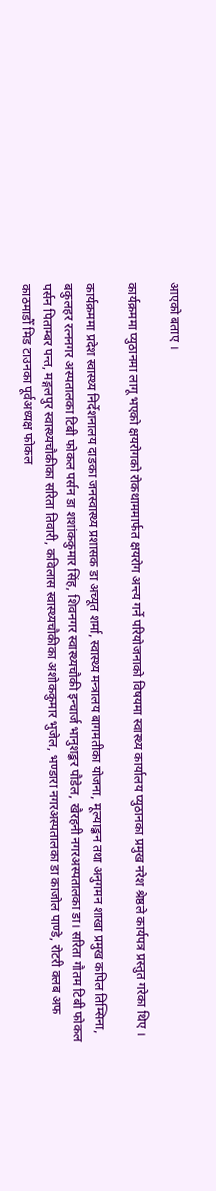आएको बताए ।

कार्यक्रममा प्युठानमा लागू भएको क्षयरोगको रोकथाममार्फत क्षयरोग अन्त्य गर्ने परियोजनाको विषयमा स्वास्थ्य कार्यालय प्युठानका प्रमुख नरेश श्रेष्ठले कार्यपत्र प्रस्तुत गरेका थिए ।

कार्यक्रममा प्रदेश स्वास्थ्य निर्देशनालय दाङका जनस्वास्थ्य प्रशासक डा अच्यूत शर्मा, स्वास्थ्य मन्त्रालय बागमतीका योजना, मूल्याङ्कन तथा अनुगमन शाखा प्रमुख कपिल तिम्सिना, बकुलहर रत्ननगर अस्पतालका टिबी फोकल पर्सन डा शशांककुमार सिंह, शिवनगर स्वास्थ्यचौकी इन्चार्ज भानुशङ्कर पौडेल, खैरहनी नगरअस्पतालका डा। सरिता गौतम टिबी फोकल पर्सन पिताम्बर पन्त, मङ्गलपुर स्वास्थ्यचौकीका सरिता तिवारी, कविलास स्वास्थ्यचौकीका अशोककुमार भुजेल, भण्डारा नगरअस्पतालका डा काजोल पाण्डे, रोटरी क्लब अफ काठमाडौँ मिड टाउनका पूर्वअध्यक्ष फोकल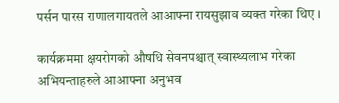पर्सन पारस राणालगायतले आआफ्ना रायसुझाव व्यक्त गरेका थिए ।

कार्यक्रममा क्षयरोगको औषधि सेवनपश्चात् स्वास्थ्यलाभ गरेका अभियन्ताहरुले आआफ्ना अनुभव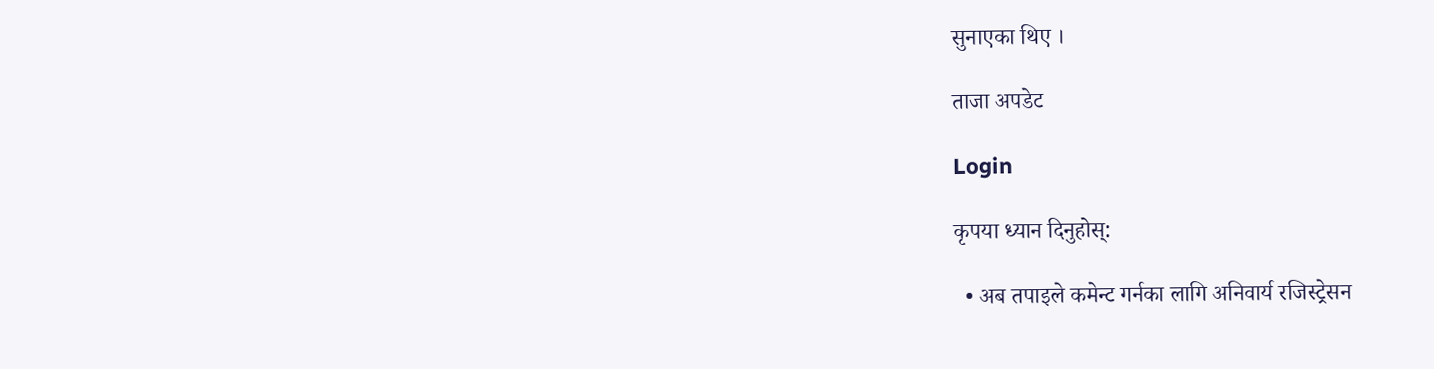सुनाएका थिए ।

ताजा अपडेट

Login

कृपया ध्यान दिनुहोस्:

  • अब तपाइले कमेन्ट गर्नका लागि अनिवार्य रजिस्ट्रेसन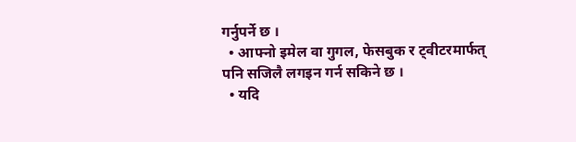गर्नुपर्ने छ ।
  • आफ्नो इमेल वा गुगल, फेसबुक र ट्वीटरमार्फत् पनि सजिलै लगइन गर्न सकिने छ ।
  • यदि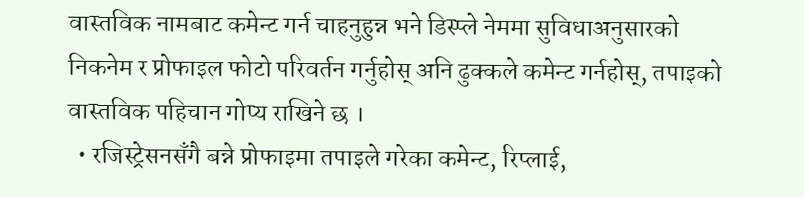वास्तविक नामबाट कमेन्ट गर्न चाहनुहुन्न भने डिस्प्ले नेममा सुविधाअनुसारको निकनेम र प्रोफाइल फोटो परिवर्तन गर्नुहोस् अनि ढुक्कले कमेन्ट गर्नहोस्, तपाइको वास्तविक पहिचान गोप्य राखिने छ ।
  • रजिस्ट्रेसनसँगै बन्ने प्रोफाइमा तपाइले गरेका कमेन्ट, रिप्लाई,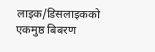लाइक/डिसलाइकको एकमुष्ठ बिबरण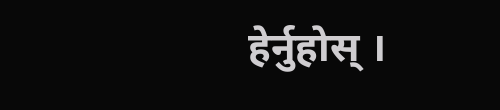हेर्नुहोस् ।